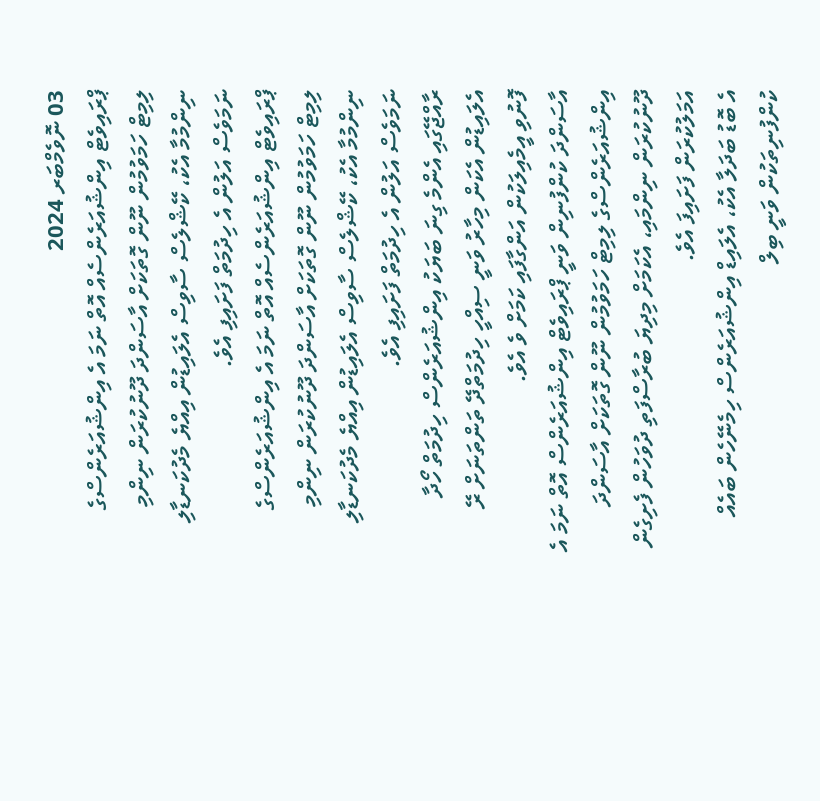03 ނޮވެމްބަރ 2024
ޕްރައިވެޓް އިންޝުއަރެންސެއް އޮތް ނަމަ އެ އިންޝުއަރެންސްގެ ލިމިޓް ހަމަވުމުން ނޫން ގޮތަކަށް އާސަންދަ ދޫނުކުރަން ނިންމި ނިންމުމާ އެކު، ކޭޝްލެސް ސާވިސް އެލައިޑުން އިއްޔެ މެދުކަނޑާލި ނަމަވެސް އަލުން އެ ހިދުމަތް ފަށައިފި އެވެ.
ޕްރައިވެޓް އިންޝުއަރެންސެއް އޮތް ނަމަ އެ އިންޝުއަރެންސްގެ ލިމިޓް ހަމަވުމުން ނޫން ގޮތަކަށް އާސަންދަ ދޫނުކުރަން ނިންމި ނިންމުމާ އެކު، ކޭޝްލެސް ސާވިސް އެލައިޑުން އިއްޔެ މެދުކަނޑާލި ނަމަވެސް އަލުން އެ ހިދުމަތް ފަށައިފި އެވެ.
ރާއްޖޭގައި އެންމެ ގިނަ ބަޔަކު އިންޝުއަރެންސް ހިދުމަތް ހޯދާ އެލައިޑުން އެކަން މިހާރު ވަނީ ސިއްހީ ހިދުމަތްދޭ ތަންތަނަށް ރޭ ފޮނުވި އީމެއިލަކުން އަންގާފައި ކަމަށް ވެ އެވެ.
އާސަންދަ ކުންފުނިން ވަނީ ޕްރައިވެޓް އިންޝުއަރެންސް އޮތް ނަމަ އެ އިންޝުއަރެންސްގެ ލިމިޓް ހަމަވުމުން ނޫން ގޮތަކަށް އާސަންދަ ދޫނުކުރަން ނިންމައި، އެކަމަށް މިދިޔަ ބުރާސްފަތި ދުވަހުން ފެށިގެން އަމަލުކުރަން ފަށައިފަ އެވެ.
އެ ބޮޑު ބަދަލާ އެކު، އެލައިޑް އިންޝުއަރެންސް ހިމެނޭހެން ބައެއް ކުންފުނިތަކުން ވަނީ ބިލް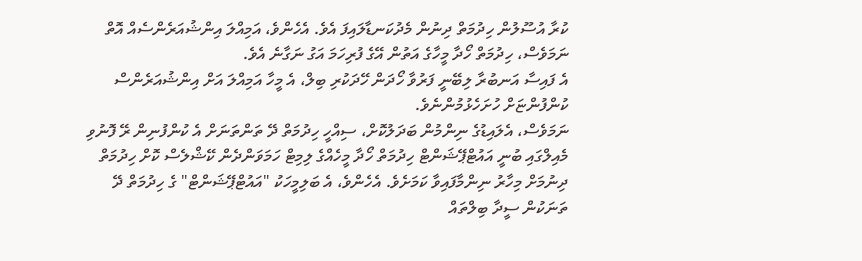ކުރާ އުސޫލުން ހިދުމަތް ދިނުން މެދުކަނޑާލައިފަ އެވެ. އެހެންވެ، އަމިއްލަ އިންޝުއަރެންސެއް އޮތް ނަމަވެސް، ހިދުމަތް ހޯދާ މީހާގެ އަތުން އޭގެ ފުރިހަމަ އަގު ނަގާނެ އެވެ.
އެ ފައިސާ އަނބުރާ ލިބޭނީ ފަރުވާ ހޯދަން ހޭދަކުރި ބިލް، އެ މީހާ އަމިއްލަ އަށް އިންޝުއަރެންސް ކުންފުންޏަށް ހުށަހެޅުމުންނެވެ.
ނަމަވެސް، އެލައިޑުގެ ނިންމުން ބަދަލުކޮށް، ސިއްހީ ހިދުމަތް ދޭ ތަންތަނަށް އެ ކުންފުނިން ރޭ ފޮނުވި މެއިލްގައި ބުނީ އައުޓްޕޭޝަންޓް ހިދުމަތް ހޯދާ މީހެއްގެ ލިމިޓް ހަމަވަންދެން ކޭޝްލެސް ކޮށް ހިދުމަތް ދިނުމަށް މިހާރު ނިންމާފައިވާ ކަމަށެވެ. އެހެންވެ، އެ ބަލިމީހަކު "އައުޓްޕޭޝަންޓް" ގެ ހިދުމަތް ދޭ ތަނަކުން ސީދާ ބިލްތައް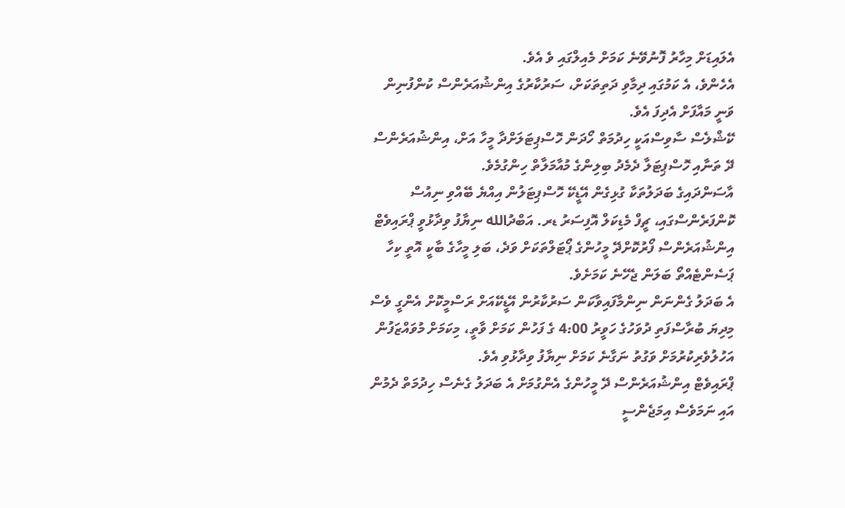އެލައިޑަށް މިހާރު ފޮނުވޭނެ ކަމަށް މެއިލްގައި ވެ އެވެ.
އެހެންވެ، އެ ކަމުގައި ދިމާވި ދަތިތަކަށް، ސަރުކާރުގެ އިންޝުއަރެންސް ކުންފުނިން ވަނީ މައާފަށް އެދިފަ އެވެ.
ކޭޝްލެސް ސާވިސްއަކީ ހިދުމަތް ހޯދަން ހޮސްޕިޓަލަށްދާ މީހާ އަށް، އިންޝުއަރެންސް ދޭ ތަނާއި ހޮސްޕިޓަލާ ދެމެދު ބިލިންގެ މުއާމަލާތް ހިންގުމެވެ.
އާސަންދައިގެ ބަދަލުތަކާ ގުޅިގެން އޭޑީކޭ ހޮސްޕިޓަލުން އިއްޔެ ބޭއްވި ނިއުސް ކޮންފަރެންސްގައި، ޗީފް މެޑިކަލް އޮފިސަރު ޑރ. އަބްދުالله ނިޔާފު ވިދާޅުވީ ޕްރައިވެޓް އިންޝުއަރެންސް ފޯރުކޮށްދޭ މީހުންގެ ޕޯޓަލްތަކަށް ވަދެ، ބަލި މީހާގެ ބާކީ އޮތީ ކިހާ ޕަސެންޓެއްތޯ ބަލަން ޖެހޭނެ ކަމަށެވެ.
އެ ބަދަލު ގެންނަން ނިންމާފައިވާކަން ސަރުކާރުން އޭޑީކޭއަށް ރަސްމީކޮށް އެންގީ ވެސް މިދިޔަ ބުރާސްފަތި ދުވަހުގެ ހަވީރު 4:00 ގެ ފަހުން ކަމަށް ވާތީ، މިކަމަށް މުވައްޒަފުން އަހުލުވެރިކުރުމަށް ވަގުތު ނަގާނެ ކަމަށް ނިޔާފު ވިދާޅުވި އެވެ.
ޕްރައިވެޓް އިންޝުއަރެންސް ދޭ މީހުންގެ އެންގުމަށް އެ ބަދަލު ގެނެސް ހިދުމަތް ދެމުން އައި ނަމަވެސް އިމަޖެންސީ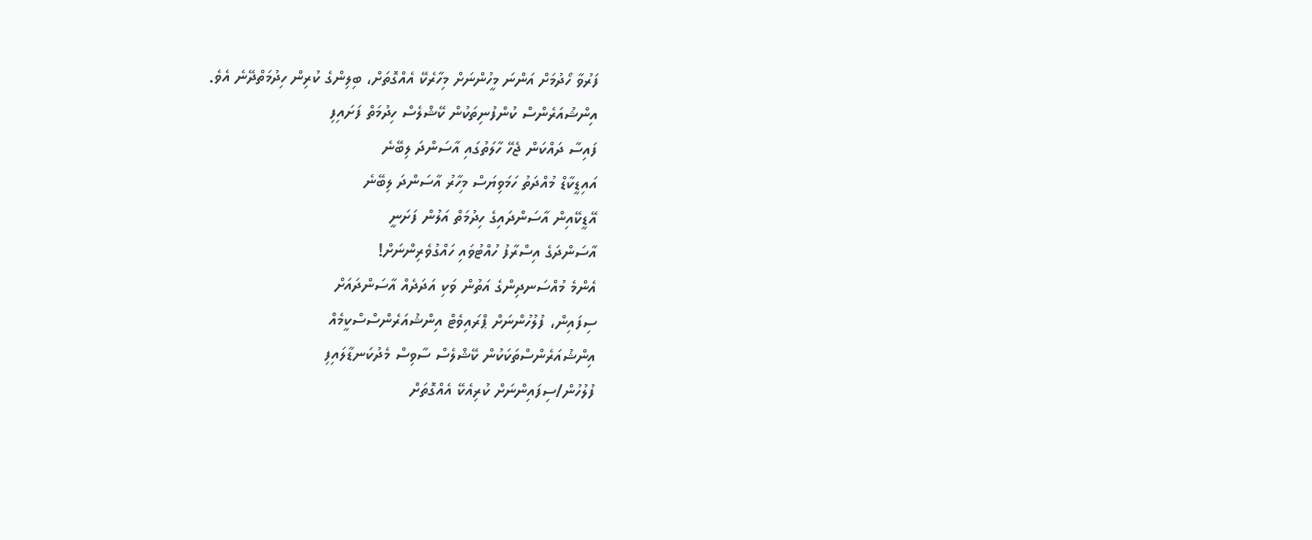ފަރުވާ ހޯދުމަށް އަންނަ މީހުންނަށް މިހާރެކޭ އެއްގޮތަށް، ބިލިންގެ ކުރިން ހިދުމަތްދޭނެ އެވެ.
އިންޝުއަރެންސް ކުންފުނިތަކުން ކޭޝްލެސް ހިދުމަތް ފަށައިފި
ފައިސާ ދައްކަން ޖެހޭ ހާލަތުގައި އާސަންދަ ލިބޭނެ
އައިޑީކާޑް މުއްދަތު ހަމަވިޔަސް މިހާރު އާސަންދަ ލިބޭނެ
އޭޑީކޭއިން އާސަންދައިގެ ހިދުމަތް އަލުން ފަށަނީ
އާސަންދަގެ އިސްރާފު ހުއްޓުވައި ހައްގުވެރިންނަށް!
އެންމެ މުއްސަނދިންގެ އަތުން ވަކި އަދަދެއް އާސަންދައަށް
ސިފައިން، ފުލުހުންނަށް ޕްރައިވެޓް އިންޝުއަރެންސްސްކީމެއް
އިންޝުއަރެންސްތަކަކުން ކޭޝްލެސް ސާވިސް މެދުކަނޑާލައިފި
ފުލުހުން/ސިފައިންނަށް ކުރިއެކޭ އެއްގޮތަށް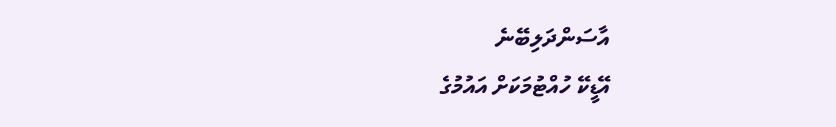އާސަންދަލިބޭނެ
އޭޑީކޭ ހުއްޓުމަކަށް އައުމުގެ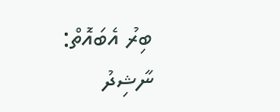ބިރު އެބައޮތް: ނާޝިދު